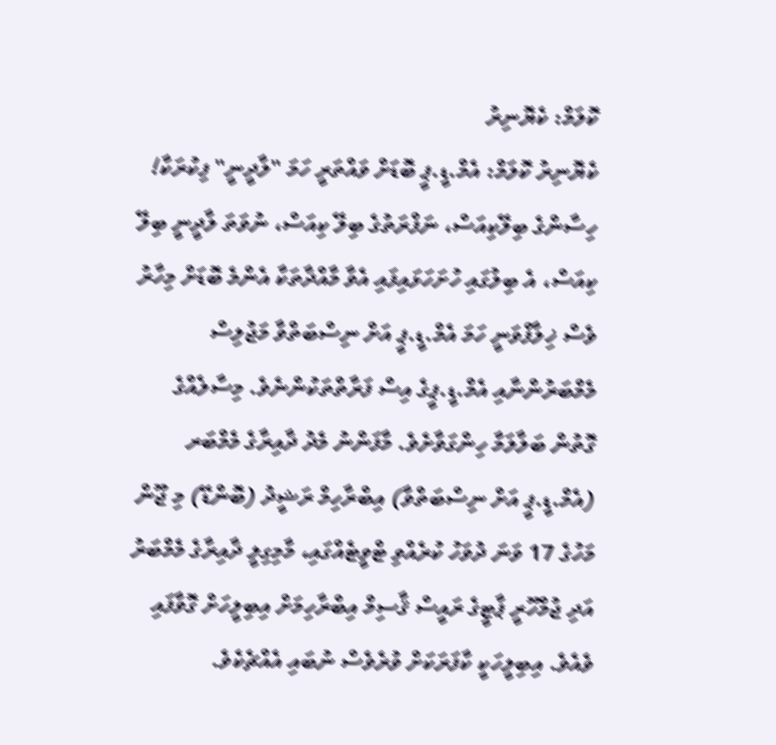ކޮލަމް: ކެޔޮނިރު
ކެޔޮނިރު ކޮލަމް: އެމް.ޑީ.ޕީ ބޮޑަށް ވައްތަރީ ހަމަ "ލާދީނީ" ފިކުރަކާ!
ހިސާންގެ ބިލޭކިއަސް، ނަފްރަތުގެ ބިލޭ ކިއަސް، ނުވަތަ ލާދީނީ ބިލޭ ކިއަސް، އެ ބިލުގައި ހުށަހަޅައިފައި އެވާ މާއްދާތަކާ އެންމެ ބޮޑަށް މިހާރު ވެސް ޚިލާފްވަނީ ހަމަ އެމް.ޑީ.ޕީ އަށް ނިސްބަތްވާ މަޖުލިސް މެމްބަރުންނާއި އެމް.ޑީ.ޕީގެ އިސް ފަރާތްތަކުންނެވެ. މިސާލެއްގެ ގޮތުން ބަލާލަމާ ހިންގަވާށެވެ. މާފަންނު މެދު ދާއިރާގެ މެމްބަރ (އެމް.ޑީ.ޕީ އަށް ނިސްބަތްވާ) އިބްރާހިމް ރަޝީދު (ބޮންޑޭ) މި ޖޫން މަހުގެ 17 ވަނަ ދުވަހު ކުރެއްވި ޓްވީޓެއްގައި، މާމިގިލީ ދާއިރާގެ މެމްބަރު އަދި ޖުމްހޫރީ ޕާޓީގެ ރައީސް ޤާސިމް އިބްރާހިމަށް އިބިލީހަށް ގޮވާފައި ވެއެވެ. އިބިލީހަކީ ކާފަރަކަށް ވުރެވެސް ނުބައި އެއްޗެކެވެ.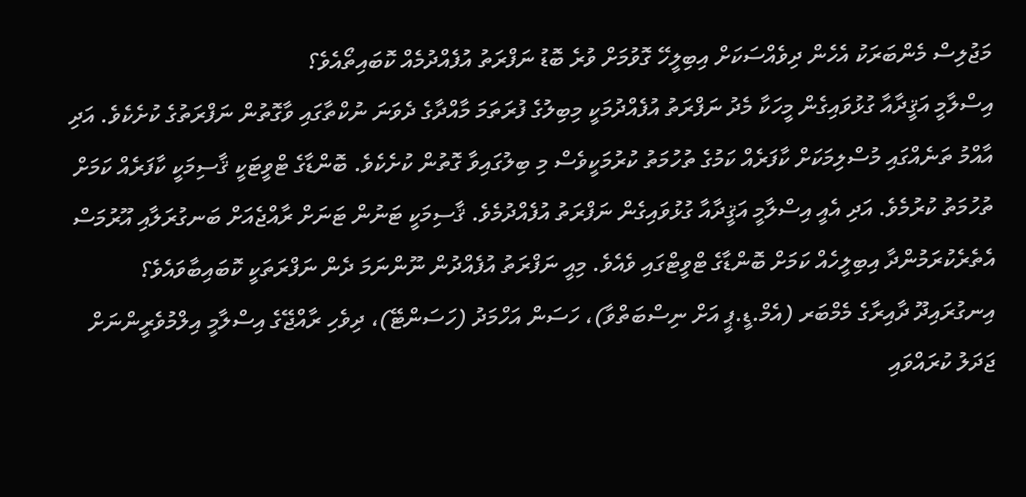މަޖުލިސް މެންބަރަކު އެހެން ދިވެއްސަކަށް އިބިލީހޭ ގޮވުމަށް ވުރެ ބޮޑު ނަފްރަތު އުފެއްދުމެއް ކޮބައިތޯއެވެ؟
އިސްލާމީ އަޤީދާއާ ގުޅުވައިގެން މީހަކާ މެދު ނަފްރަތު އުފެއްދުމަކީ މިބިލުގެ ފުރަތަމަ މާއްދާގެ ދެވަނަ ނުކްތާގައި ވާގޮތުން ނަފްރަތުގެ ކުށެކެވެ. އަދި އާއްމު ތަނެއްގައި މުސްލިމަކަށް ކާފަރެއް ކަމުގެ ތުހުމަތު ކުރުމަކީވެސް މި ބިލުގައިވާ ގޮތުން ކުށެކެވެ. ބޮންޑާގެ ޓްވީޓަކީ ޤާސިމަކީ ކާފަރެއް ކަމަށް ތުހުމަތު ކުރުމެވެ. އަދި އެއީ އިސްލާމީ އަޤީދާއާ ގުޅުވައިގެން ނަފްރަތު އުފެއްދުމެވެ. ޤާސިމަކީ ޓަނުން ޓަނަށް ރާއްޖެއަށް ބަނގުރަލާއި އޫރުމަސް އެތެރެކުރަމުންދާ އިބިލީހެއް ކަމަށް ބޮންޑާގެ ޓްވީޓްގައި ވެއެވެ. މިއީ ނަފްރަތު އުފެއްދުން ނޫންނަމަ ދެން ނަފްރަތަކީ ކޮބައިބާވައެވެ؟
އިނގުރައިދޫ ދާއިރާގެ މެމްބަރ (އެމް.ޑީ.ޕީ އަށް ނިސްބަތްވާ)، ހަސަން އަހްމަދު (ހަސަންޓޭ)، ދިވެހި ރާއްޖޭގެ އިސްލާމީ އިލްމުވެރީންނަށް ޖަދަލު ކުރައްވައި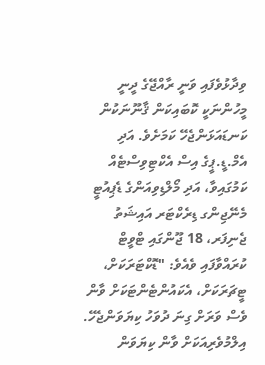ވިދާޅުވެފައި ވަނީ ރާއްޖޭގެ ދީނީ މީހުންނަކީ ކޮބައިކަން ޤާނޫނަކުން ކަނޑައަޅަންޖެހޭ ކަމަށެވެ. އަދި އެމް.ޑީ.ޕީގެ އިސް އެކްޓިވިސްޓެއް ކަމުގައިވާ، އަދި މޯލްޑިވިއަންގެ ޑެޕިއުޓީ މެނޭޖިންގ ޑިރެކްޓަރ އައިޝަތު ޖެނިފަރ، 18 ޖޫންގައި ޓްވީޓް ކުރައްވާފައި ވެއެވެ: "ޑޮކްޓަރަކަށް، ޓީޗަރަކަށް، އެކައުންޓެންޓަކަށް ވާން ވެސް ވަރަށް ގިނަ ދުވަހު ކިޔަވަންޖެހޭ. އިލްމުވެރިއަކަށް ވާން ކިޔަވަން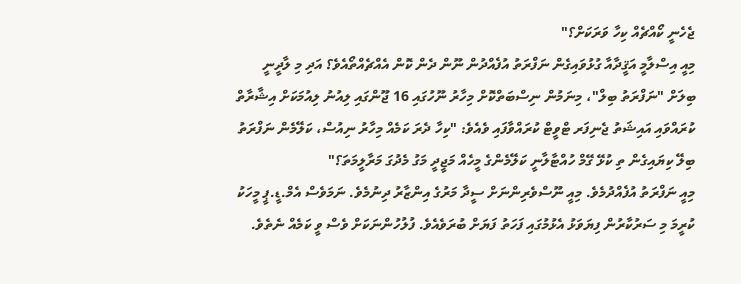ޖެހެނީ ކޯއްޗެއް ކިހާ ވަރަކަށް؟"
މިއީ އިސްލާމީ އަޤީދާއާ ގުޅުވައިގެން ނަފްރަތު އުފެއްދުން ނޫން ދެން ކޮން އެއްޗެއްތޯއެވެ؟ އަދި މި ލާދީނީ ބިލަށް "ނަފްރަތު ބިލް"، މިނަމުން ނިސްބަތްކޮށް މިހާރު ނޫހުގައި 16 ޖޫންގައި ލިއުނު ލިއުމަކަށް އިޝާރާތް ކުރައްވައި އައިޝަތު ޖެނިފަރ ޓްވީޓް ކުރައްވާފައި ވެއެވެ: "ކިހާ ދެރަ ކަމެއް މިހާރު ނިއުސް، ކަލޭމެން ނަފްރަތު ބިލޭ ކިޔައިގެން ތި ކުޅޭ ގޭމް ހުއްޓާލާނީ ކަލޭމެންގެ މީހެއް މަޖީދީ މަގު މެދުގަ މަރާލީމަތަ؟"
މިއީ ނަފްރަތު އުފެއްދުމެވެ. މިއީ ނޫސްވެރިންނަށް ސީދާ މަރުގެ އިންޒާރު ދިނުމެވެ. ނަމަވެސް އެމް.ޑީ.ޕީ މީހަކު ކުރީމަ މި ސަރުކާރުން ފިޔަވަޅު އެޅުމުގައި ފަހަތު ފަޔަށް ބުރަވެއެވެ. ފުލުހުންނަކަށް ވެސް ވީ ކަމެއް ނެތެވެ.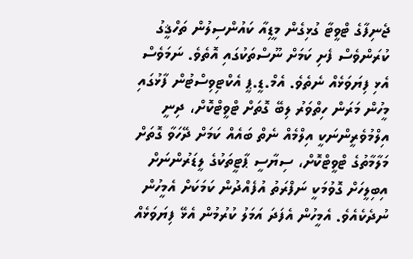ޖެނިފާގެ ޓްވީޓާ ގުޅިގެން މީޑިއާ ކައުންސިލުން ތަހްޤީގު ކުރަންވެސް ފެށި ކަމަށް ނޫސްތަކުގައި އޮތެވެ. ނަމަވެސް އެޅި ފިޔަވަޅެއް ނެތެވެ. އެމް.ޑީ.ޕީ އެކްޓިވިސްޓުން ފާޅުގައި މީހުން މަރަން ހިތްވަރު ލިބޭ ގޮތަށް ޓްވީޓްކޮށް، ދިނީ އިލްމުވެރީންނަކީ އިލްމެއް ނެތް ބައެއް ކަމަށް ދޭހަވާ ގޮތަށް މަލާމާތުގެ ޓްވީޓްކޮށް، ސިޔާސީ ޕާޓީތަކުގެ ލީޑަރުންނަށް އިބިލީހަށް ގޮވުމަކީ ނަފްރަތު އުފެއްދުން ކަމަކަށް އެމީހުން ނުދެކެއެވެ. އެމީހުން އެފަދަ އަމަލު ކުރުމުން އެޅޭ ފިޔަވަޅެއް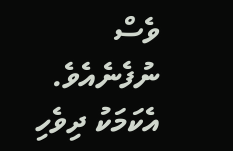ވެސް ނުފެނެއެވެ. އެކަމަކު ދިވެހި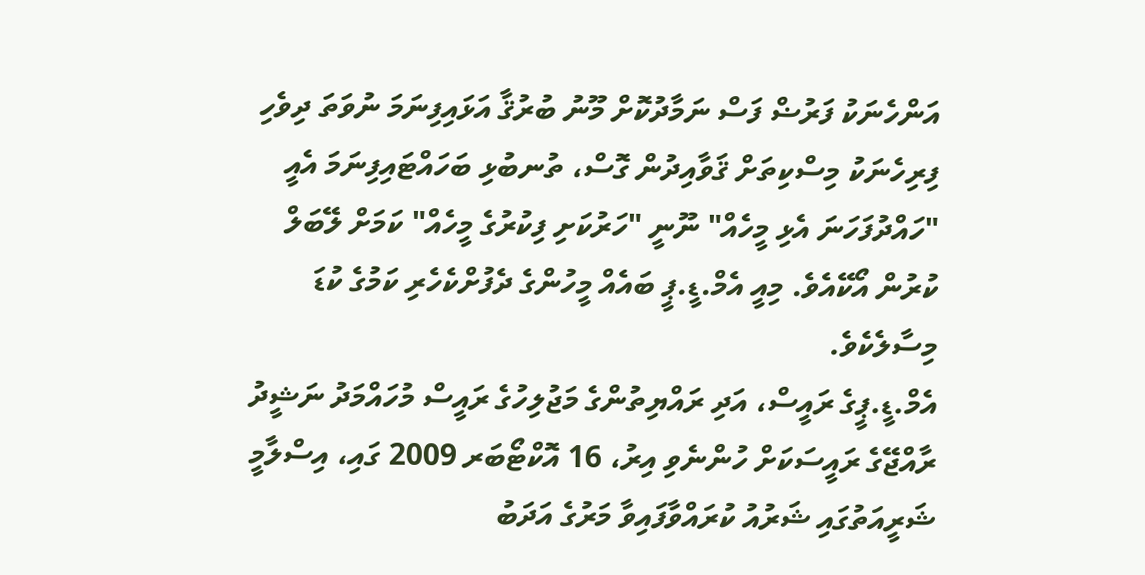އަންހެނަކު ފަރުޟް ފަސް ނަމާދުކޮށް މޫނު ބުރުޤާ އަޅައިފިނަމަ ނުވަތަ ދިވެހި ފިރިހެނަކު މިސްކިތަށް ޤަވާއިދުން ގޮސް، ތުނބުޅި ބަހައްޓައިފިނަމަ އެއީ "ހައްދުފަހަނަ އެޅި މީހެއް" ނޫނީ "ހަރުކަށި ފިކުރުގެ މީހެއް" ކަމަށް ލޭބަލް ކުރުން އޯކޭއެވެ. މިއީ އެމް.ޑީ.ޕީ ބައެއް މީހުންގެ ދެފުށްކެހެރި ކަމުގެ ކުޑަ މިސާލެކެވެ.
އެމް.ޑީ.ޕީގެ ރައީސް، އަދި ރައްޔިތުންގެ މަޖުލިހުގެ ރައީސް މުހައްމަދު ނަޝީދު ރާއްޖޭގެ ރައީސަކަށް ހުންނެވި އިރު، 16 އޮކްޓޯބަރ 2009 ގައި، އިސްލާމީ ޝަރީއަތުގައި ޝަރުއު ކުރައްވާފައިވާ މަރުގެ އަދަބު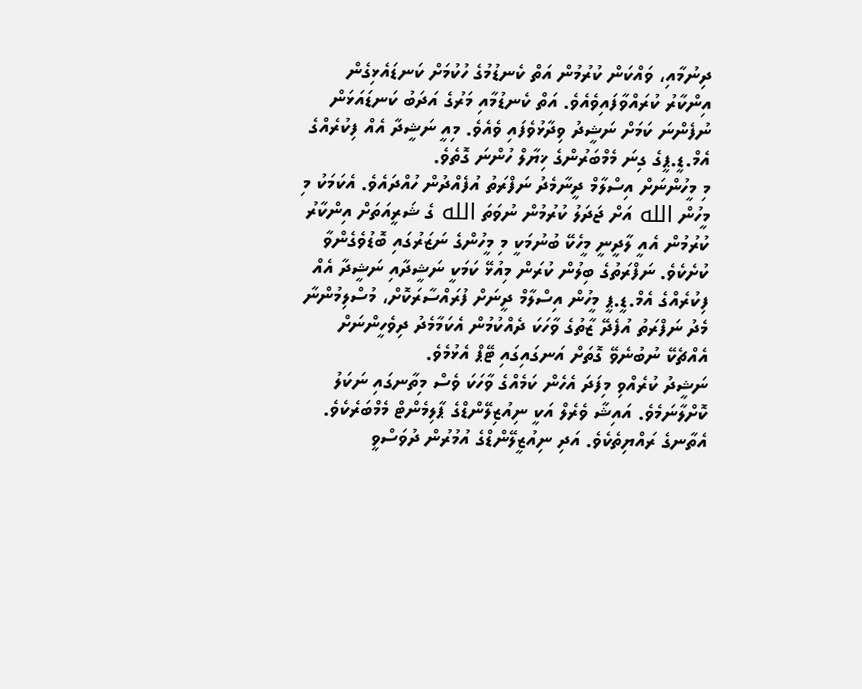ދިނުމާއި، ވައްކަން ކުރުމުން އަތް ކެނޑުމުގެ ހުކުމަށް ކަނޑައެޅިގެން އިންކާރު ކުރައްވާފައިވެއެވެ. އަތް ކެނޑުމާއި މަރުގެ އަދަބު ކަނޑައަޅަން ނުފެންނަ ކަމަށް ނަޝީދު ވިދާޅުވެފައި ވެއެވެ. މިއީ ނަޝީދާ އެއް ފިކުރެއްގެ އެމް.ޑީ.ޕީގެ ގިނަ މެމްބަރުންގެ ޚިޔާލް ހުންނަ ގޮތެވެ.
މި މީހުންނަށް އިސްލާމް ދީނާމެދު ނަފްރަތު އުފެއްދުން ހުއްދައެވެ. އެކަމަކު މި މީހުން الله އަށް ޖަދަލު ކުރުމުން ނުވަތަ الله ގެ ޝަރީއަތަށް އިންކާރު ކުރުމުން އެއީ ލާދީނީ މީހެކޭ ބުނުމަކީ މި މީހުންގެ ނަޒަރުގައި ބޮޑުވެގެންވާ ކުށެކެވެ. ނަފްރަތުގެ ބިލުން ކުރަން މިއުޅޭ ކަމަކީ ނަޝީދާއި ނަޝީދާ އެއް ފިކުރެއްގެ އެމް.ޑީ.ޕީ މީހުން އިސްލާމް ދީނަށް ފުރައްސާރަކޮށް، މުސްލިމުންނާ މެދު ނަފްރަތު އުފެދޭ ޒާތުގެ ވާހަކަ ދެއްކުމުން އެކަމާމެދު ދިވެހީންނަށް އެއްޗެކޭ ނުބުނެވޭ ގޮތަށް އަނގައިގައި ޓޭޕް އެޅުމެވެ.
ނަޝީދު ކުރެއްވި މިފަދަ އެހެން ކަމެއްގެ ވާހަކަ ވެސް މިތާނގައި ނަކަލު ކޮށްލާނަމެވެ. އައިޝާ ވެރެލް އަކީ ނިއުޒިލޭންޑްގެ ޕާލިމެންޓް މެމްބަރެކެވެ. އެތާނގެ ރައްޔިތެކެވެ. އަދި ނިއުޒީލޭންޑްގެ އުމުރުން ދުވަސްވީ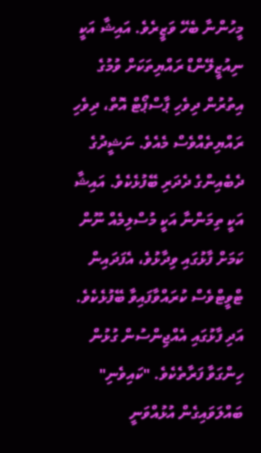މީހުންނާ ބެހޭ ވަޒީރެވެ. އައިޝާ އަކީ ނިއުޒީލޭންޑް ރައްޔިތަކަށް ވުމުގެ އިތުރުން ދިވެހި ޕާސްޕޯޓް އޮތް، ދިވެހި ރައްޔިތެއްވެސް މެއެވެ. ނަޝީދުގެ ދެބެއިންގެ ދެދަރި ބޭފުޅެކެވެ. އައިޝާ އަކީ ތިމަންނާ އަކީ މުސްލިމެއް ނޫން ކަމަށް ފާޅުގައި ވިދާޅުވެ، އެފަދައިން ޓްވީޓްވެސް ކުރައްވާފައިވާ ބޭފުޅެކެވެ. އަދި ފާޅުގައި އެއްޖިންސުން ގުޅުން ހިންގަވާ ފަރާތެކެވެ. "ކައިވެނި" ބައްލަވައިގެން އުޅުއްވަނީ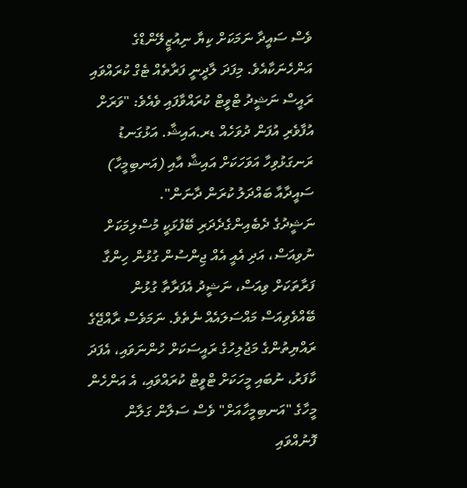ވެސް ސައީދާ ނަމަކަށް ކިޔާ ނިއުޒީލޭންޑްގެ އަންހެނަކާއެވެ. މިފަދަ ލާދީނީ ފަރާތެއް ޓެގް ކުރައްވައި ރައީސް ނަޝީދު ޓްވީޓް ކުރައްވާފައި ވެއެވެ: "ވަރަށް އުފާވެރި އުފަން ދުވަހެއް ޑރ.އައިޝާ. އަޅުގަނޑު ރަނގަޅުވިހާ އަވަހަކަށް އައިޝާ އާއި (އަނބިމީހާ) ސައީދާއާ ބައްދަލު ކުރަން ދާނަން".
ނަޝީދުގެ ދެބެއިންގެދެދަރި ބޭފުޅަކީ މުސްލިމަކަށް ނުވިއަސް، އަދި އެއީ އެއް ޖިންސުން ގުޅުން ހިންގާ ފަރާތަކަށް ވިއަސް، ނަޝީދު އެފަރާތާ ގުޅުން ބޭއްވެވިއަސް މައްސަލައެއް ނެތެވެ. ނަމަވެސް ރާއްޖޭގެ ރައްޔިތުންގެ މަޖުލިހުގެ ރައީސަކަށް ހުންނަވައި، އެފަދަ ކާފަރު، ނުބައި މީހަކަށް ޓްވީޓް ކުރައްވައި، އެ އަންހެން މީހާގެ "އަނބިމީހާއަށް" ވެސް ސަލާން ގަލާން ފޮނުއްވައި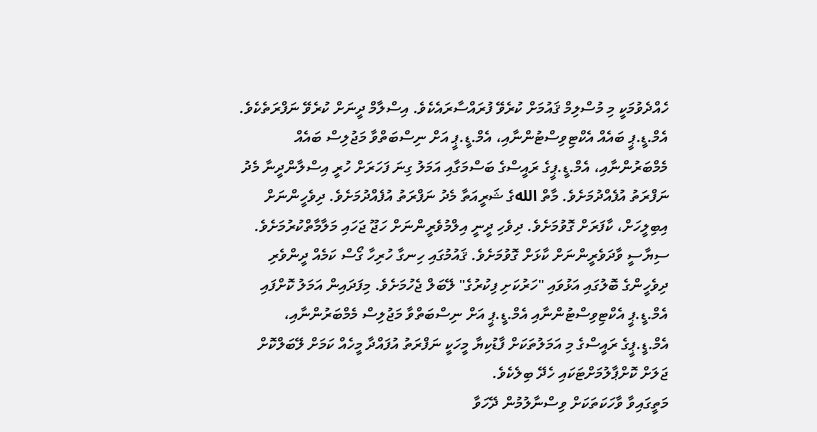ހެއްދެވުމަކީ މި މުސްލިމް ޤައުމަށް ކުރެވޭ ފުރައްސާރައެކެވެ. އިސްލާމް ދީނަށް ކުރެވޭ ނަފްރަތެކެވެ.
އެމް.ޑީ.ޕީ ބައެއް އެކްޓިވިސްޓުންނާއި، އެމް.ޑީ.ޕީ އަށް ނިސްބަތްވާ މަޖުލިސް ބައެއް މެމްބަރުންނާއި، އެމް.ޑީ.ޕީގެ ރައީސްގެ ބަސްމަގާއި އަމަލު ގިނަ ފަހަރަށް ހުރީ އިސްލާންދީނާ މެދު ނަފްރަތު އުފެއްދުމަށެވެ. މާތް اللهގެ ޝަރީއަތާ މެދު ނަފްރަތު އުފެއްދުމަށެވެ. ދިވެހީންނަށް އިބިލީހަށް، ކާފަރަށް ގޮވުމަށެވެ. ދިވެހި ދީނީ އިލްމުވެރީންނަށް ހަޖޫ ޖަހައި މަލާމާތްކުރުމަށެވެ. ސިޔާސީ ވާދަވެރީންނަށް ކާޅަށް ގޮވުމަށެވެ. ޤައުމުގައި ހިނގާ ހުރިހާ ގޯސް ކަމެއް ދީންވެރި ދިވެހީންގެ ބޮލުގައި އަޅުވައި "ހަރުކަށި ފިކުރުގެ" ލޭބަލް ޖެހުމަށެވެ. މިފަދައިން އަމަލު ކޮށްފައި އެމް.ޑީ.ޕީ އެކްޓިވިސްޓުންނާއި އެމް.ޑީ.ޕީ އަށް ނިސްބަތްވާ މަޖުލިސް މެމްބަރުންނާއި، އެމް.ޑީ.ޕީގެ ރައީސްގެ މި އަމަލުތަކަށް ފާޑުކިޔާ މީހަކީ ނަފްރަތު އުފައްދާ މީހެއް ކަމަށް ލޭބަލްކޮށް ޖަލަށް ކޮށްޕާލުމަށްޓަކައި ހެދޭ ބިލެކެވެ.
މަތީގައިވާ ވާހަކަތަކަށް ވިސްނާލުމުން ދޭހަވާ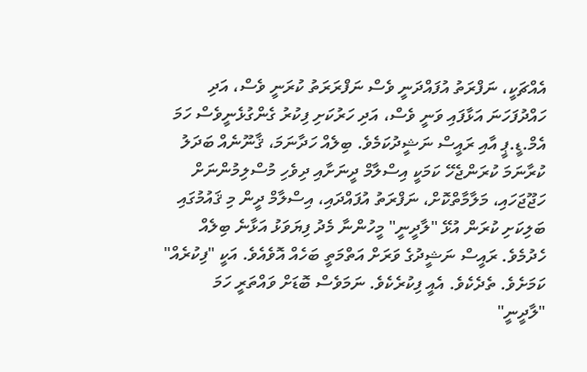އެއްޗަކީ، ނަފްރަތު އުފައްދަނީ ވެސް ނަފްރަރަތު ކުރަނީ ވެސް، އަދި ހައްދުފަހަނަ އަޅާފައި ވަނީ ވެސް، އަދި ހަރުކަށި ފިކުރު ގެންގުޅެނީވެސް ހަމަ އެމް.ޑީ.ޕީ އާއި ރައީސް ނަޝީދުކަމެވެ. ބިލެއް ހަދާނަމަ، ޤާނޫނެއް ބަދަލު ކުރާނަމަ ކުރަންޖެހޭ ކަމަކީ އިސްލާމް ދީނަށާއި ދިވެހި މުސްލިމުންނަށް ހަޖޫޖަހައި، މަލާމާތްކޮށް، ނަފްރަތު އުފައްދައި، އިސްލާމް ދީން މި ޤައުމުގައި ބަލިކަށި ކުރަން އުޅޭ "ލާދީނީ" މީހުންނާ މެދު ފިޔަވަޅު އަޅާނެ ބިލެއް ހެދުމެވެ. ރައީސް ނަޝީދުގެ ވަރަށް އަތްމަތީ ބަހެއް އޮވެއެވެ. އަކީ "ފިކުރެއް" ކަމަށެވެ. ތެދެކެވެ. އެއީ ފިކުރެކެވެ. ނަމަވެސް ބޮޑަށް ވައްތަރީ ހަމަ "ލާދީނީ"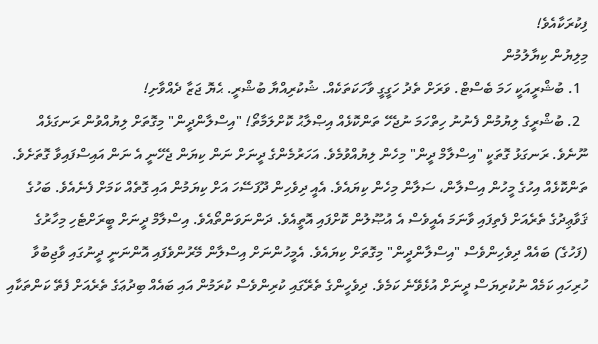ފިކުރަކާއެވެ!
މިލިޔުން ކިޔާލުމުން
  1. ބުޝްރީއަކީ ހަމަ ބެސްޓް. ވަރަށް ތެދު ހަގީގީ ވާހަކަތަކެއް. ޝުކުރިއްޔާ ބުޝްރީ. ޙެޔޮ ޖަޒާ ދެއްވާށި!
  2. ބުޝްރީގެ ލިޔުމުން ފެނުނު ހިތްހަމަ ނުޖެހޭ ތަންކޮޅެއް އިޞްލާޙު ކޮށްލަމާތޯ! "އިސްލާންދީން" މިގޮތަށް ލިޔުއްވުން ރަނގަޅެއް ނޫނެވެ. ރަނގަޅު ގޮތަކީ "އިސްލާމް ދީން" މިހެން ލިޔުއްވުމެވެ. އަހަރުމެންގެ ދީނަށް ނަން ކިޔަން ޖެހޭނީ އެ ނަން އައިސްފައިވާ ގޮތަށެވެ. ތަންކޮޅެއް އިހުގެ މީހުން އިސްލާން، ސަލާން މިހެން ކިޔައެވެ. އެއީ ދިވެހިން ދޫފަސޭހަ އަށް ކިޔަމުން އައި ގޮތެއް ކަމަށް ފެނެއެވެ. ބަހުގެ ޤަވާޢިދުގެ ތެރެއަށް ފެތިފައި ވާނަމަ އެއީވެސް އެ އުޞޫލުން ކޮށްފައި އޮތީއެވެ. ދަންނަވަންތޯއެވެ. އިސްލާމް ދީނަށް ބީރަށްޓެހި މިހާރުގެ (ފަހުގެ) ބައެއް ދިވެހިންވެސް "އިސްލާންދީން" މިގޮތަށް ކިޔައެވެ. އެމީހުންނަށް އިސްލާން މޭރުންވެފައި އޮންނަނީ ދީނުގައި ވާޖިބުވާ ހުރިހައި ކަމެއް ނުކުރިޔަސް ދީނަށް އުޅެވޭނެ ކަމެވެ. ދިވެހީންގެ ތެރޭގައި ކުރިންވެސް ކުރަމުން އައި ބައެއް ބިދުޢަގެ ތެރެއަށް ފެތޭ ކަންތަކާއި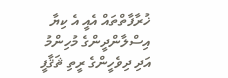ޚުރާފާތްތައް އެއީ އެ ކިޔާ އިސްލާންދީންގެ މުހިންމު އަދި ދިވެހީންގެ ރީތި ޘަޤާފީ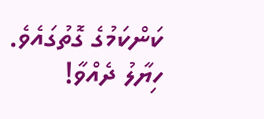ކަންކަމުގެ ގޮތުގައެވެ.
ހިޔާލު ދެއްވާ!